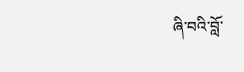ཞི་བའི་བློ་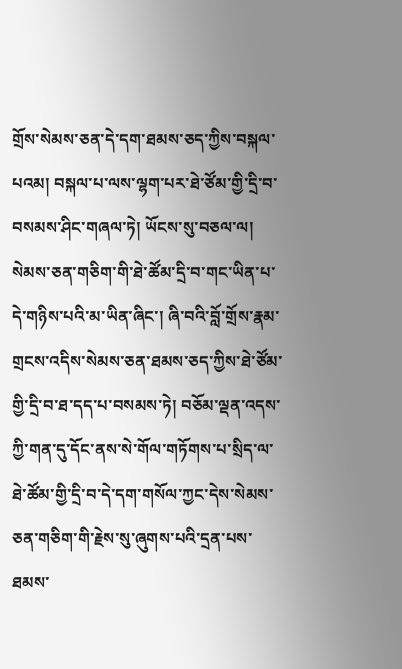གྲོས་སེམས་ཅན་དེ་དག་ཐམས་ཅད་ཀྱིས་བསྐལ་པའམ། བསྐལ་པ་ལས་ལྷག་པར་ཐེ་ཙོམ་གྱི་དྲི་བ་བསམས་ཤིང་གཞལ་ཏེ། ཡོངས་སུ་བཅལ་ལ། སེམས་ཅན་གཅིག་གི་ཐེ་ཚོམ་དྲི་བ་གང་ཡིན་པ་དེ་གཉིས་པའི་མ་ཡིན་ཞིང་། ཞི་བའི་བློ་གྲོས་རྣམ་གྲངས་འདིས་སེམས་ཅན་ཐམས་ཅད་ཀྱིས་ཐེ་ཙོམ་གྱི་དྲི་བ་ཐ་དད་པ་བསམས་ཏེ། བཅོམ་ལྡན་འདས་ཀྱི་གན་དུ་དོང་ནས་སེ་གོལ་གཏོགས་པ་སྲིད་ལ་ཐེ་ཚོམ་གྱི་དྲི་བ་དེ་དག་གསོལ་ཀྱང་དེས་སེམས་ཅན་གཅིག་གི་རྗེས་སུ་ཞུགས་པའི་དྲན་པས་ཐམས་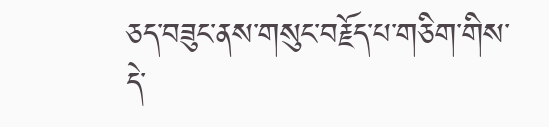ཅད་བཟུང་ནས་གསུང་བརྗོད་པ་གཅིག་གིས་དེ་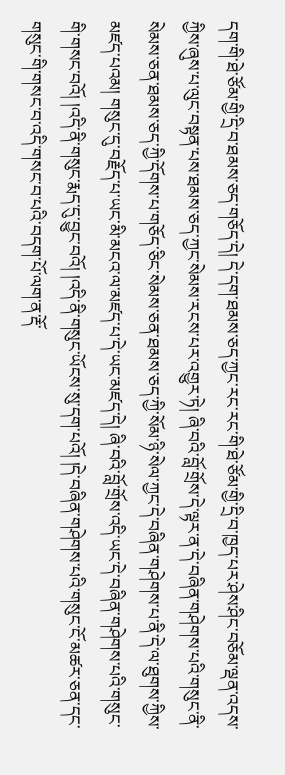དག་གི་ཐེ་ཙོམ་གྱི་དྲི་བ་ཐམས་ཅད་གཅོད་དེ། དེ་དག་ཐམས་ཅད་ཀྱང་རང་རང་གི་ཐེ་ཙོམ་གྱི་དྲི་བ་ཁྱད་པར་ཤེས་ཤིང་བཅོམ་ལྡན་འདས་ཀྱིས་ཞུས་པ་ལུང་བསྟན་པས་ཐམས་ཅད་ཀྱང་སེམས་རངས་པར་འགྱུར་ཏེ། ཞི་བའི་བློ་གྲོས་དེ་ལྟར་ན་དེ་བཞིན་གཤེགས་པའི་གསུང་ནི་སེམས་ཅན་ཐམས་ཅད་ཀྱི་དོགས་པ་གཅོད་ཅིང་སེམས་ཅན་ཐམས་ཅད་ཀྱི་སོམ་ཉི་སེལ་ཀྱང་དེ་བཞིན་གཤེགས་པ་ནི་དེ་ལ་ཐུགས་ཀྱིས་མཛད་པའམ། གསུང་དུ་བརྗོད་པ་ཡང་མི་མངའ་ལ་མཛད་པ་དེ་ཡང་མཛད་དེ། ཞི་བའི་བློ་གྲོས་འདི་ཡང་དེ་བཞིན་གཤེགས་པའི་གསུང་གི་གསང་བའོ། །འདི་ནི་གསུང་རྨད་དུ་བྱུང་བའོ། །འདི་ནི་གསུང་ཡོངས་སུ་དག་པའོ། །དེ་བཞིན་གཤེགས་པའི་གསུང་ངོ་མཚར་ཅན་དང་གསུང་གི་གསང་བ་འདི་གསང་བ་པའི་བདག་པོ་ལག་ན་རྡོ་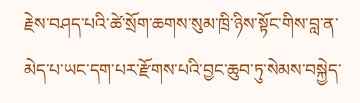རྗེས་བཤད་པའི་ཚེ་སྲོག་ཆགས་སུམ་ཁྲི་ཉིས་སྟོང་གིས་བླ་ན་མེད་པ་ཡང་དག་པར་རྫོགས་པའི་བྱང་ཆུབ་ཏུ་སེམས་བསྐྱེད་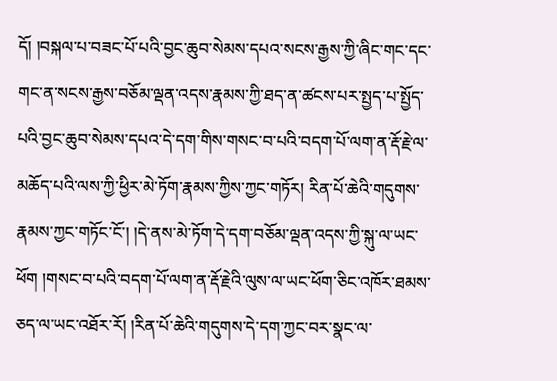དོ། །བསྐལ་པ་བཟང་པོ་པའི་བྱང་ཆུབ་སེམས་དཔའ་སངས་རྒྱས་ཀྱི་ཞིང་གང་དང་གང་ན་སངས་རྒྱས་བཅོམ་ལྡན་འདས་རྣམས་ཀྱི་ཐད་ན་ཚངས་པར་སྤྱད་པ་སྤྱོད་པའི་བྱང་ཆུབ་སེམས་དཔའ་དེ་དག་གིས་གསང་བ་པའི་བདག་པོ་ལག་ན་རྡོ་རྗེ་ལ་མཆོད་པའི་ལས་ཀྱི་ཕྱིར་མེ་ཏོག་རྣམས་ཀྱིས་ཀྱང་གཏོར། རིན་པོ་ཆེའི་གདུགས་རྣམས་ཀྱང་གཏོང་ངོ་། །དེ་ནས་མེ་ཏོག་དེ་དག་བཅོམ་ལྡན་འདས་ཀྱི་སྐུ་ལ་ཡང་ཕོག །གསང་བ་པའི་བདག་པོ་ལག་ན་རྡོ་རྗེའི་ལུས་ལ་ཡང་ཕོག་ཅིང་འཁོར་ཐམས་ཅད་ལ་ཡང་འཐོར་རོ། །རིན་པོ་ཆེའི་གདུགས་དེ་དག་ཀྱང་བར་སྣང་ལ་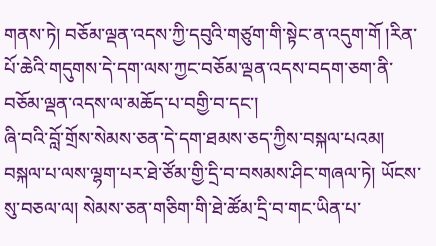གནས་ཏེ། བཅོམ་ལྡན་འདས་ཀྱི་དབུའི་གཙུག་གི་སྟེང་ན་འདུག་གོ །རིན་པོ་ཆེའི་གདུགས་དེ་དག་ལས་ཀྱང་བཅོམ་ལྡན་འདས་བདག་ཅག་ནི་བཅོམ་ལྡན་འདས་ལ་མཆོད་པ་བགྱི་བ་དང་།
ཞི་བའི་བློ་གྲོས་སེམས་ཅན་དེ་དག་ཐམས་ཅད་ཀྱིས་བསྐལ་པའམ། བསྐལ་པ་ལས་ལྷག་པར་ཐེ་ཙོམ་གྱི་དྲི་བ་བསམས་ཤིང་གཞལ་ཏེ། ཡོངས་སུ་བཅལ་ལ། སེམས་ཅན་གཅིག་གི་ཐེ་ཚོམ་དྲི་བ་གང་ཡིན་པ་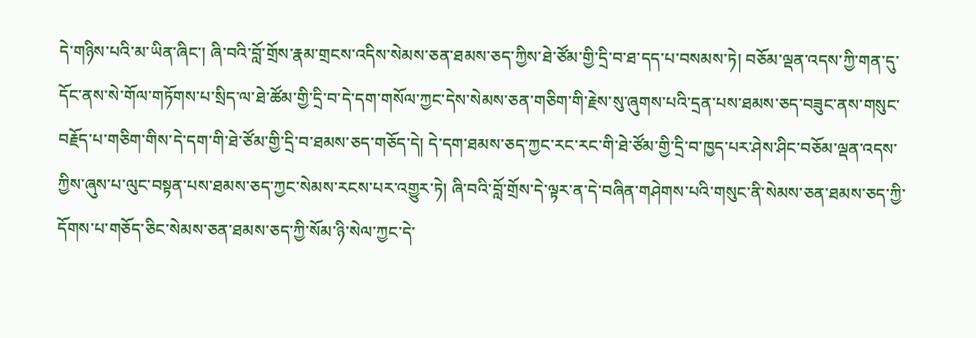དེ་གཉིས་པའི་མ་ཡིན་ཞིང་། ཞི་བའི་བློ་གྲོས་རྣམ་གྲངས་འདིས་སེམས་ཅན་ཐམས་ཅད་ཀྱིས་ཐེ་ཙོམ་གྱི་དྲི་བ་ཐ་དད་པ་བསམས་ཏེ། བཅོམ་ལྡན་འདས་ཀྱི་གན་དུ་དོང་ནས་སེ་གོལ་གཏོགས་པ་སྲིད་ལ་ཐེ་ཚོམ་གྱི་དྲི་བ་དེ་དག་གསོལ་ཀྱང་དེས་སེམས་ཅན་གཅིག་གི་རྗེས་སུ་ཞུགས་པའི་དྲན་པས་ཐམས་ཅད་བཟུང་ནས་གསུང་བརྗོད་པ་གཅིག་གིས་དེ་དག་གི་ཐེ་ཙོམ་གྱི་དྲི་བ་ཐམས་ཅད་གཅོད་དེ། དེ་དག་ཐམས་ཅད་ཀྱང་རང་རང་གི་ཐེ་ཙོམ་གྱི་དྲི་བ་ཁྱད་པར་ཤེས་ཤིང་བཅོམ་ལྡན་འདས་ཀྱིས་ཞུས་པ་ལུང་བསྟན་པས་ཐམས་ཅད་ཀྱང་སེམས་རངས་པར་འགྱུར་ཏེ། ཞི་བའི་བློ་གྲོས་དེ་ལྟར་ན་དེ་བཞིན་གཤེགས་པའི་གསུང་ནི་སེམས་ཅན་ཐམས་ཅད་ཀྱི་དོགས་པ་གཅོད་ཅིང་སེམས་ཅན་ཐམས་ཅད་ཀྱི་སོམ་ཉི་སེལ་ཀྱང་དེ་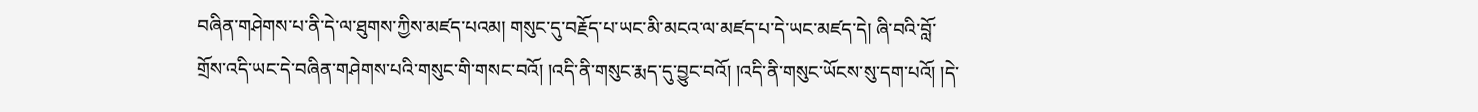བཞིན་གཤེགས་པ་ནི་དེ་ལ་ཐུགས་ཀྱིས་མཛད་པའམ། གསུང་དུ་བརྗོད་པ་ཡང་མི་མངའ་ལ་མཛད་པ་དེ་ཡང་མཛད་དེ། ཞི་བའི་བློ་གྲོས་འདི་ཡང་དེ་བཞིན་གཤེགས་པའི་གསུང་གི་གསང་བའོ། །འདི་ནི་གསུང་རྨད་དུ་བྱུང་བའོ། །འདི་ནི་གསུང་ཡོངས་སུ་དག་པའོ། །དེ་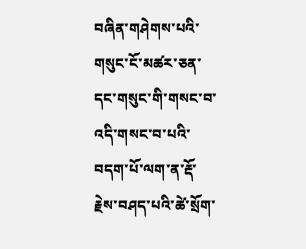བཞིན་གཤེགས་པའི་གསུང་ངོ་མཚར་ཅན་དང་གསུང་གི་གསང་བ་འདི་གསང་བ་པའི་བདག་པོ་ལག་ན་རྡོ་རྗེས་བཤད་པའི་ཚེ་སྲོག་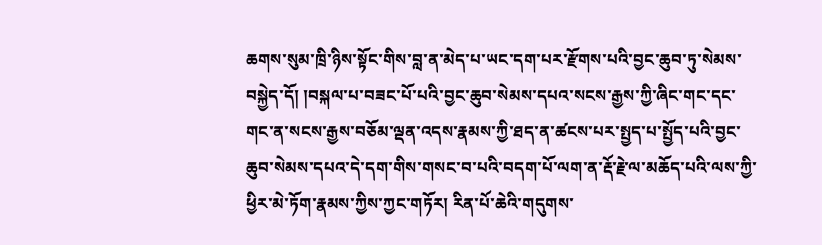ཆགས་སུམ་ཁྲི་ཉིས་སྟོང་གིས་བླ་ན་མེད་པ་ཡང་དག་པར་རྫོགས་པའི་བྱང་ཆུབ་ཏུ་སེམས་བསྐྱེད་དོ། །བསྐལ་པ་བཟང་པོ་པའི་བྱང་ཆུབ་སེམས་དཔའ་སངས་རྒྱས་ཀྱི་ཞིང་གང་དང་གང་ན་སངས་རྒྱས་བཅོམ་ལྡན་འདས་རྣམས་ཀྱི་ཐད་ན་ཚངས་པར་སྤྱད་པ་སྤྱོད་པའི་བྱང་ཆུབ་སེམས་དཔའ་དེ་དག་གིས་གསང་བ་པའི་བདག་པོ་ལག་ན་རྡོ་རྗེ་ལ་མཆོད་པའི་ལས་ཀྱི་ཕྱིར་མེ་ཏོག་རྣམས་ཀྱིས་ཀྱང་གཏོར། རིན་པོ་ཆེའི་གདུགས་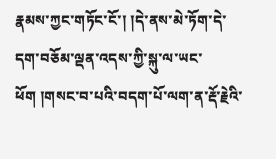རྣམས་ཀྱང་གཏོང་ངོ་། །དེ་ནས་མེ་ཏོག་དེ་དག་བཅོམ་ལྡན་འདས་ཀྱི་སྐུ་ལ་ཡང་ཕོག །གསང་བ་པའི་བདག་པོ་ལག་ན་རྡོ་རྗེའི་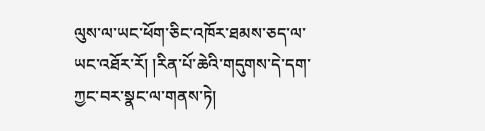ལུས་ལ་ཡང་ཕོག་ཅིང་འཁོར་ཐམས་ཅད་ལ་ཡང་འཐོར་རོ། །རིན་པོ་ཆེའི་གདུགས་དེ་དག་ཀྱང་བར་སྣང་ལ་གནས་ཏེ།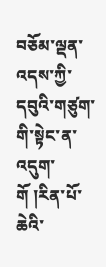བཅོམ་ལྡན་འདས་ཀྱི་དབུའི་གཙུག་གི་སྟེང་ན་འདུག་གོ །རིན་པོ་ཆེའི་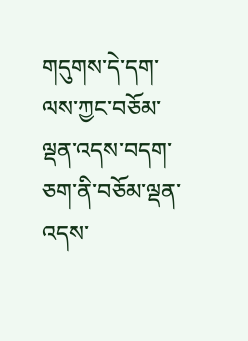གདུགས་དེ་དག་ལས་ཀྱང་བཅོམ་ལྡན་འདས་བདག་ཅག་ནི་བཅོམ་ལྡན་འདས་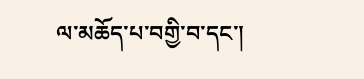ལ་མཆོད་པ་བགྱི་བ་དང་།